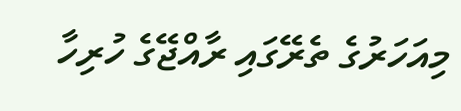މިއަހަރުގެ ތެރޭގައި ރާއްޖޭގެ ހުރިހާ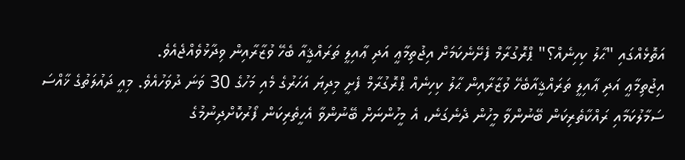އަތޮޅެއްގައި "ޙާލު ކިހިނެއް؟" ޕްރޮގުރާމް ފެށޭނެކަމަށް އިޖުތިމާޢީ އަދި ޢާއިލީ ތަރައްޤީއާ ބެހޭ ވުޒާރާއިން ވިދާޅުވެއްޖެއެވެ.
އިޖުތިމާޢީ އަދި ޢާއިލީ ތަރައްޤީއާބެހޭ ވުޒާރާއިން ޙާލު ކިހިނެއް ޕްރޮގުރާމް ފެށީ މިދިޔަ އަހަރުގެ މެއި މަހުގެ 30 ވަނަ ދުވަހުއެވެ. މިއީ ދައުލަތުގެ ޚާއްސަ ސަމާލުކަމާއި ރައްކާތެރިކަން ބޭނުންވާ މީހުން ދެނެގަނެ، އެ މީހުންނަށް ބޭނުންވާ އެހީތެރިކަން ފޯރުކޮށްދިނުމުގެ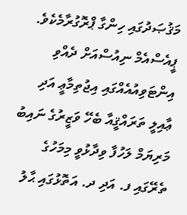މަޤުޞަދުގައި ހިންގާ ޕްރޮގުރާމެކެވެ.
ޕީއެސްއެމް ނިއުސްއަށް ދެއްވި އިންޓަވިއުއެއްގައި އިޖުތިމާޢީ އަދި ޢާއިލީ ތަރައްޤީއާ ބެހޭ ވަޒީރުގެ ނައިބު މަރިޔަމް ލަހުފާ ވިދާޅުވީ މިމަހުގެ ތެރޭގައި ފ. އަދި ދ. އަތޮޅުގައި ޙާލު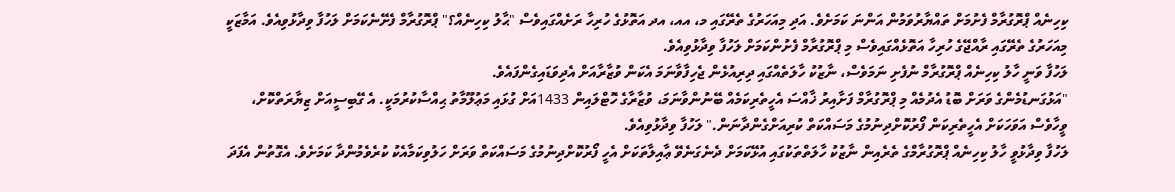ކިހިނެއް ޕްރޮގުރާމް ފެށުމަށް ތައްޔާރުވަމުން އަންނަ ކަމަށެވެ. އަދި މިއަހަރުގެ ތެރޭގައި މ، އއ، އދ އަތޮޅުގެ ހުރިހާ ރަށެއްގައިވެސް "ޙާލު ކިހިނެއް؟" ޕްރޮގުރާމް ފެށޭނެކަމަށް ލަހުފާ ވިދާޅުވިއެވެ. އަމާޒަކީ މިއަހަރުގެ ތެރޭގައި ރާއްޖޭގެ ހުރިހާ އަތޮޅެއްގައިވެސް މި ޕްރޮގުރާމް ފެށުންކަމަށް ލަހުފާ ވިދާޅުވިއެވެ.
ލަހުފާ ވަނީ ހާލު ކިހިނެއް ޕްރޮގުރާމް ނުފެށި ނަމަވެސް، ނާޒުކު ހާލަތެއްގައި ދިރިއުޅެން ޖެހިފާވާނަމަ އެކަން ވުޒާރާއަށް އެދިވަޑައިގެންފައެވެ.
"އަޅުގަނޑުމެންގެ ވަރަށް ބޮޑު އެދުމެއް މި ޕްރޮގުރާމް ފަށާއިރު ޚާއްސަ އެހީތެރިކަމެއް ބޭނުންވާނަމަ، ވުޒާރާގެ ހޮޓްލައިން 1433އަށް ގުޅައި މަޢުލޫމާތު ޙިއްސާކުރުމަކީ. އެ ގޭބިސީއަށް ޒިޔާރަތްކޮށް، ވީހާވެސް އަވަހަކަށް އެހީތެރިކަން ފޯރުކޮށްދިނުމުގެ މަސައްކަތް ކުރިއަށްގެންދާނަން." ލަހުފާ ވިދާޅުވިއެވެ.
ލަހުފާ ވިދާޅުވީ ހާލު ކިހިނެއް ޕްރޮގުރާމްގެ ތެރެއިން ނާޒުކު ހާލަތްތަކުގައި އުޅޭކަމަށް ދެނެގަނެވޭ ޢާއިލާތަކަށް އެހީ ފޯރުކޮށްދިނުމުގެ މަސައްކަތް ވަރަށް ހަލުވިކަމާއެކު ކުރެވެމުންދާ ކަމަށެވެ. އެގޮތުން އެފަދަ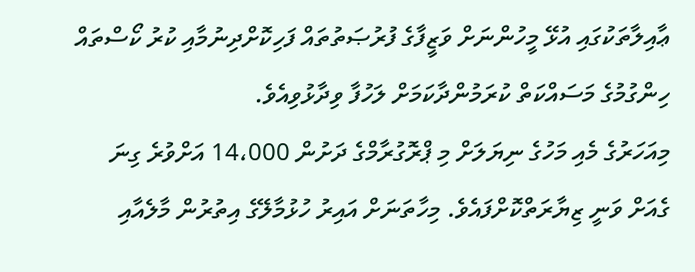ޢާއިލާތަކުގައި އުޅޭ މީހުންނަށް ވަޒީފާގެ ފުރުޞަތުތައް ފަހިކޮށްދިނުމާއި ކުރު ކޯސްތައް ހިންގުމުގެ މަސައްކަތް ކުރަމުންދާކަމަށް ލަހުފާ ވިދާޅުވިއެވެ.
މިއަހަރުގެ މެއި މަހުގެ ނިޔަލަށް މި ޕްރޮގުރާމްގެ ދަށުން 14،000 އަށްވުރެ ގިނަ ގެއަށް ވަނީ ޒިޔާރަތްކޮށްފައެވެ. މިހާތަނަށް އައިރު ހުޅުމާލޭގެ އިތުރުން މާލެއާއި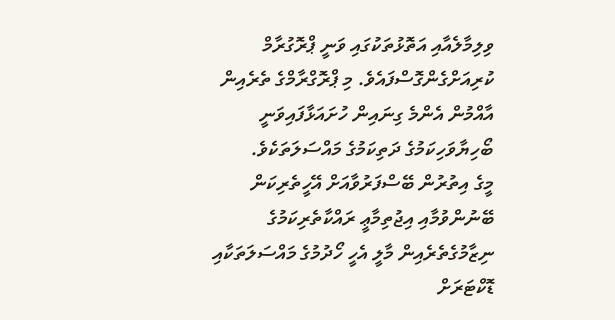ވިލިމާލެއާއި އަތޮޅުތަކުގައި ވަނީ ޕްރޮގުރާމް ކުރިއަށްގެންގޮސްފައެވެ. މި ޕްރޮގްރާމްގެ ތެރެއިން އާއްމުން އެންމެ ގިނައިން ހުށައަޅާފައިވަނީ ބޯހިޔާވަހިކަމުގެ ދަތިކަމުގެ މައްސަލަތަކެވެ.
މީގެ އިތުރުން ބޭސްފަރުވާއަށް އޭހީތެރިކަން ބޭނުންވުމާއި އިޖުތިމާޢީ ރައްކާތެރިކަމުގެ ނިޒާމުގެތެރެއިން މާލީ އެހީ ހޯދުމުގެ މައްސަލަތަކާއި ޑޮކްޓަރަށް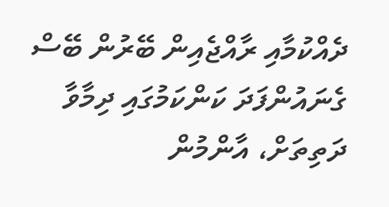ދެއްކުމާއި ރާއްޖެއިން ބޭރުން ބޭސް ގެނައުންފަދަ ކަންކަމުގައި ދިމާވާ ދަތިތަށް، އާންމުން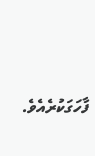ފާހަގަކުރެއެވެ.